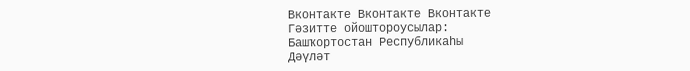Вконтакте Вконтакте Вконтакте
Гәзитте ойоштороусылар:
Башҡортостан Республикаһы
Дәүләт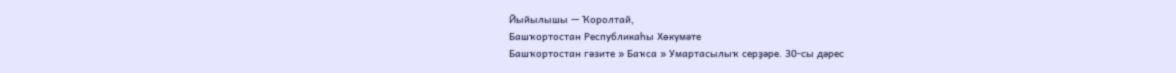Йыйылышы — Ҡоролтай,
Башҡортостан Республикаһы Хөкүмәте
Башҡортостан гәзите » Баҡса » Умартасылыҡ серҙәре. 30-сы дәрес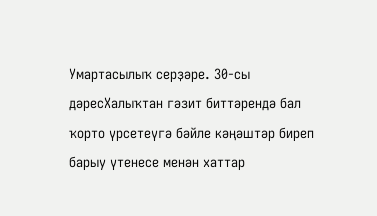Умартасылыҡ серҙәре. 30-сы дәресХалыҡтан гәзит биттәрендә бал ҡорто үрсетеүгә бәйле кәңәштәр биреп барыу үтенесе менән хаттар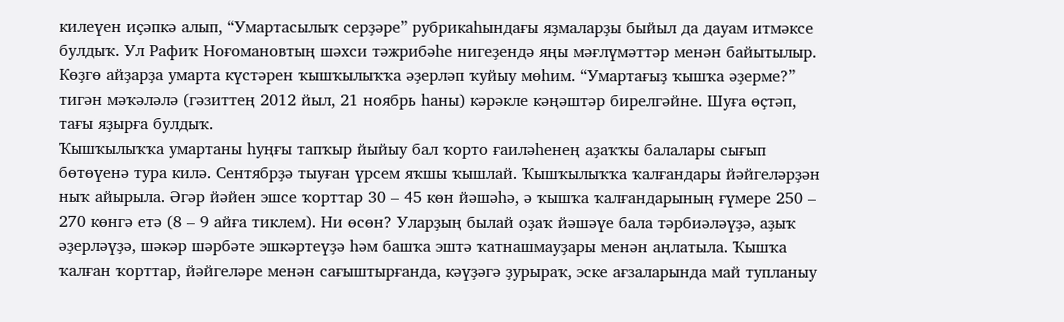килеүен иҫәпкә алып, “Умартасылыҡ серҙәре” рубрикаһындағы яҙмаларҙы быйыл да дауам итмәксе булдыҡ. Ул Рафиҡ Ноғомановтың шәхси тәжрибәһе нигеҙендә яңы мәғлүмәттәр менән байытылыр.
Көҙгө айҙарҙа умарта күстәрен ҡышҡылыҡҡа әҙерләп ҡуйыу мөһим. “Умартағыҙ ҡышҡа әҙерме?” тигән мәҡәләлә (гәзиттең 2012 йыл, 21 ноябрь һаны) кәрәкле кәңәштәр бирелгәйне. Шуға өҫтәп, тағы яҙырға булдыҡ.
Ҡышҡылыҡҡа умартаны һуңғы тапҡыр йыйыу бал ҡорто ғаиләһенең аҙаҡҡы балалары сығып бөтөүенә тура килә. Сентябрҙә тыуған үрсем яҡшы ҡышлай. Ҡышҡылыҡҡа ҡалғандары йәйгеләрҙән ныҡ айырыла. Әгәр йәйен эшсе ҡорттар 30 – 45 көн йәшәһә, ә ҡышҡа ҡалғандарының ғүмере 250 – 270 көнгә етә (8 – 9 айға тиклем). Ни өсөн? Уларҙың былай оҙаҡ йәшәүе бала тәрбиәләүҙә, аҙыҡ әҙерләүҙә, шәкәр шәрбәте эшкәртеүҙә һәм башҡа эштә ҡатнашмауҙары менән аңлатыла. Ҡышҡа ҡалған ҡорттар, йәйгеләре менән сағыштырғанда, кәүҙәгә ҙурыраҡ, эске ағзаларында май тупланыу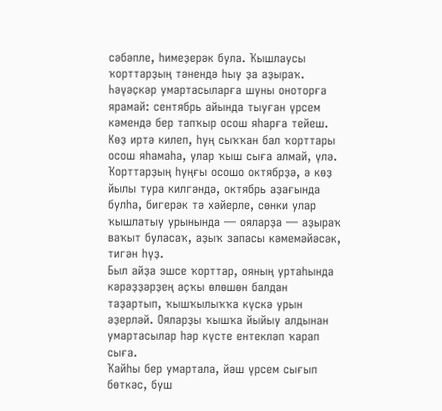сәбәпле, һимеҙерәк була. Ҡышлаусы ҡорттарҙың тәнендә һыу ҙа аҙыраҡ.
Һәүәҫкәр умартасыларға шуны оноторға ярамай: сентябрь айында тыуған үрсем кәмендә бер тапҡыр осош яһарға тейеш.
Көҙ иртә килеп, һуң сыҡҡан бал ҡорттары осош яһамаһа, улар ҡыш сыға алмай, үлә. Ҡорттарҙың һуңғы осошо октябрҙә, ә көҙ йылы тура килгәндә, октябрь аҙағында булһа, бигерәк тә хәйерле, сөнки улар ҡышлатыу урынында — ояларҙа — аҙыраҡ ваҡыт буласаҡ, аҙыҡ запасы кәмемәйәсәк, тигән һүҙ.
Был айҙа эшсе ҡорттар, ояның уртаһында кәрәҙҙәрҙең аҫҡы өлөшөн балдан таҙартып, ҡышҡылыҡҡа күскә урын әҙерләй. Ояларҙы ҡышҡа йыйыу алдынан умартасылар һәр күсте ентекләп ҡарап сыға.
Ҡайһы бер умартала, йәш үрсем сығып бөткәс, буш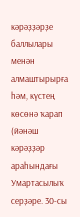кәрәҙҙәрҙе баллылары менән алмаштырырға һәм, күстең көсөнә ҡарап (йәнәш кәрәҙҙәр араһындағы Умартасылыҡ серҙәре. 30-сы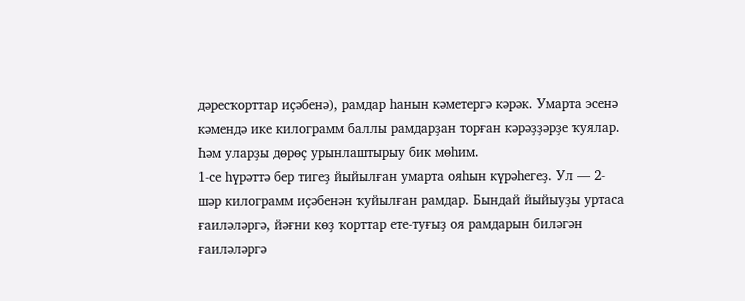дәресҡорттар иҫәбенә), рамдар һанын кәметергә кәрәк. Умарта эсенә кәмендә ике килограмм баллы рамдарҙан торған кәрәҙҙәрҙе ҡуялар. Һәм уларҙы дөрөҫ урынлаштырыу бик мөһим.
1-се һүрәттә бер тигеҙ йыйылған умарта ояһын күрәһегеҙ. Ул — 2-шәр килограмм иҫәбенән ҡуйылған рамдар. Бындай йыйыуҙы уртаса ғаиләләргә, йәғни көҙ ҡорттар ете-туғыҙ оя рамдарын биләгән ғаиләләргә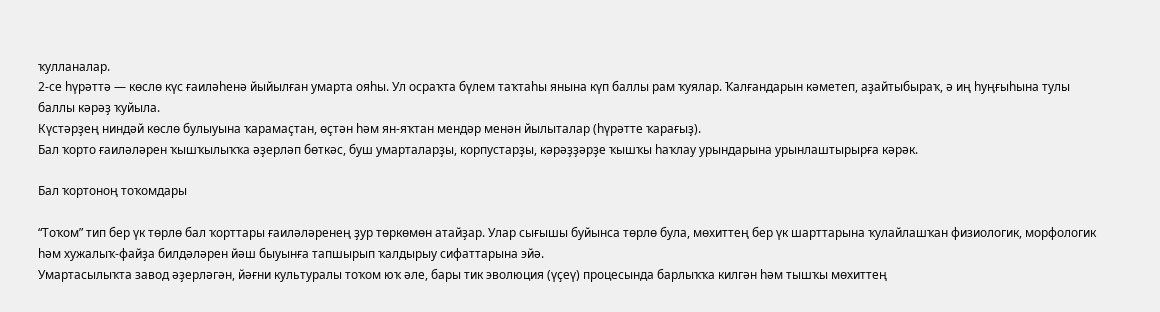ҡулланалар.
2-се һүрәттә — көслө күс ғаиләһенә йыйылған умарта ояһы. Ул осраҡта бүлем таҡтаһы янына күп баллы рам ҡуялар. Ҡалғандарын кәметеп, аҙайтыбыраҡ, ә иң һуңғыһына тулы баллы кәрәҙ ҡуйыла.
Күстәрҙең ниндәй көслө булыуына ҡарамаҫтан, өҫтән һәм ян-яҡтан мендәр менән йылыталар (һүрәтте ҡарағыҙ).
Бал ҡорто ғаиләләрен ҡышҡылыҡҡа әҙерләп бөткәс, буш умарталарҙы, корпустарҙы, кәрәҙҙәрҙе ҡышҡы һаҡлау урындарына урынлаштырырға кәрәк.

Бал ҡортоноң тоҡомдары

“Тоҡом” тип бер үк төрлө бал ҡорттары ғаиләләренең ҙур төркөмөн атайҙар. Улар сығышы буйынса төрлө була, мөхиттең бер үк шарттарына ҡулайлашҡан физиологик, морфологик һәм хужалыҡ-файҙа билдәләрен йәш быуынға тапшырып ҡалдырыу сифаттарына эйә.
Умартасылыҡта завод әҙерләгән, йәғни культуралы тоҡом юҡ әле, бары тик эволюция (үҫеү) процесында барлыҡҡа килгән һәм тышҡы мөхиттең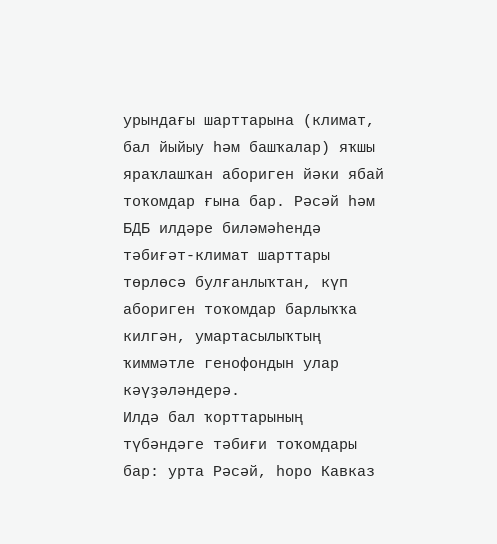урындағы шарттарына (климат, бал йыйыу һәм башҡалар) яҡшы яраҡлашҡан абориген йәки ябай тоҡомдар ғына бар. Рәсәй һәм БДБ илдәре биләмәһендә тәбиғәт-климат шарттары төрлөсә булғанлыҡтан, күп абориген тоҡомдар барлыҡҡа килгән, умартасылыҡтың ҡиммәтле генофондын улар кәүҙәләндерә.
Илдә бал ҡорттарының түбәндәге тәбиғи тоҡомдары бар: урта Рәсәй, һоро Кавказ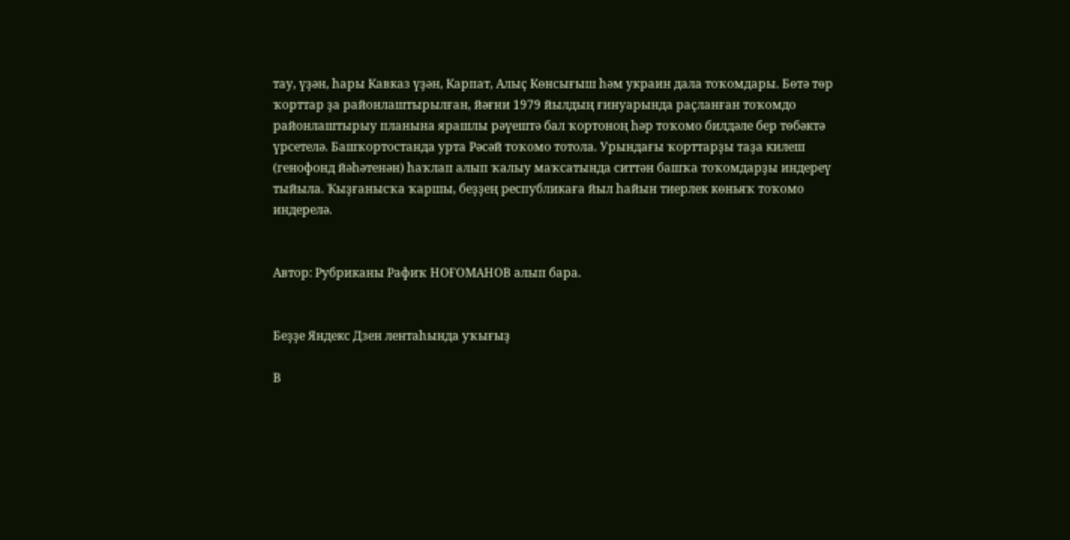тау, үҙән, һары Кавказ үҙән, Карпат, Алыҫ Көнсығыш һәм украин дала тоҡомдары. Бөтә төр ҡорттар ҙа районлаштырылған, йәғни 1979 йылдың ғинуарында раҫланған тоҡомдо районлаштырыу планына ярашлы рәүештә бал ҡортоноң һәр тоҡомо билдәле бер төбәктә үрсетелә. Башҡортостанда урта Рәсәй тоҡомо тотола. Урындағы ҡорттарҙы таҙа килеш (генофонд йәһәтенән) һаҡлап алып ҡалыу маҡсатында ситтән башҡа тоҡомдарҙы индереү тыйыла. Ҡыҙғанысҡа ҡаршы, беҙҙең республикаға йыл һайын тиерлек көньяҡ тоҡомо индерелә.


Автор: Рубриканы Рафиҡ НОҒОМАНОВ алып бара.


Беҙҙе Яндекс Дзен лентаһында уҡығыҙ

В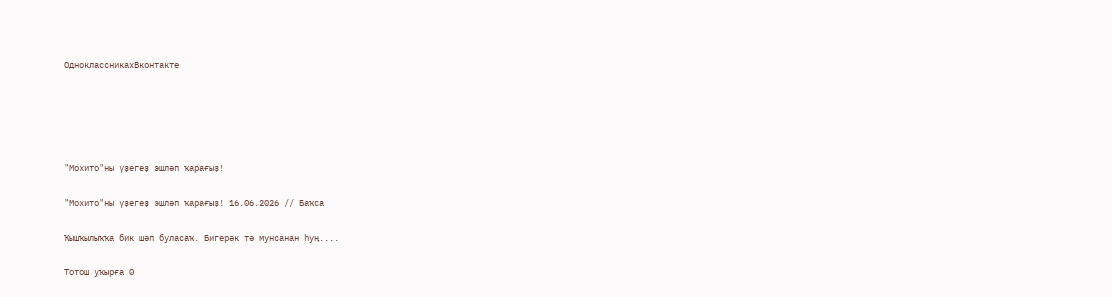ОдноклассникахВконтакте





"Мохито"ны үҙегеҙ эшләп ҡарағыҙ!

"Мохито"ны үҙегеҙ эшләп ҡарағыҙ! 16.06.2026 // Баҡса

Ҡышҡылыҡҡа бик шәп буласаҡ. Бигерәк тә мунсанан һуң....

Тотош уҡырға 0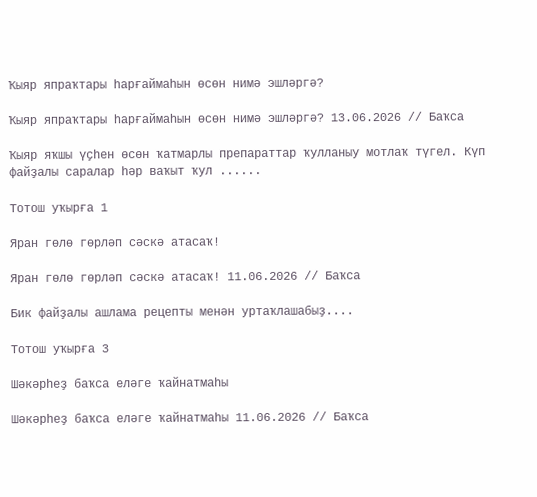Ҡыяр япраҡтары һарғаймаһын өсөн нимә эшләргә?

Ҡыяр япраҡтары һарғаймаһын өсөн нимә эшләргә? 13.06.2026 // Баҡса

Ҡыяр яҡшы үҫһен өсөн ҡатмарлы препараттар ҡулланыу мотлаҡ түгел. Күп файҙалы саралар һәр ваҡыт ҡул ......

Тотош уҡырға 1

Яран гөлө гөрләп сәскә атасаҡ!

Яран гөлө гөрләп сәскә атасаҡ! 11.06.2026 // Баҡса

Бик файҙалы ашлама рецепты менән уртаҡлашабыҙ....

Тотош уҡырға 3

Шәкәрһеҙ баҡса еләге ҡайнатмаһы

Шәкәрһеҙ баҡса еләге ҡайнатмаһы 11.06.2026 // Баҡса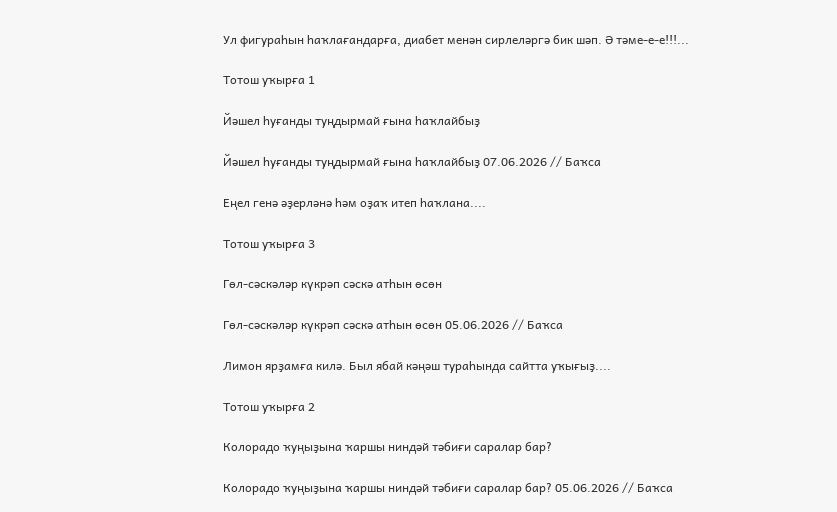Ул фигураһын һаҡлағандарға, диабет менән сирлеләргә бик шәп. Ә тәме-е-е!!!...

Тотош уҡырға 1

Йәшел һуғанды туңдырмай ғына һаҡлайбыҙ

Йәшел һуғанды туңдырмай ғына һаҡлайбыҙ 07.06.2026 // Баҡса

Еңел генә әҙерләнә һәм оҙаҡ итеп һаҡлана....

Тотош уҡырға 3

Гөл-сәскәләр күкрәп сәскә атһын өсөн

Гөл-сәскәләр күкрәп сәскә атһын өсөн 05.06.2026 // Баҡса

Лимон ярҙамға килә. Был ябай кәңәш тураһында сайтта уҡығыҙ....

Тотош уҡырға 2

Колорадо ҡуңыҙына ҡаршы ниндәй тәбиғи саралар бар?

Колорадо ҡуңыҙына ҡаршы ниндәй тәбиғи саралар бар? 05.06.2026 // Баҡса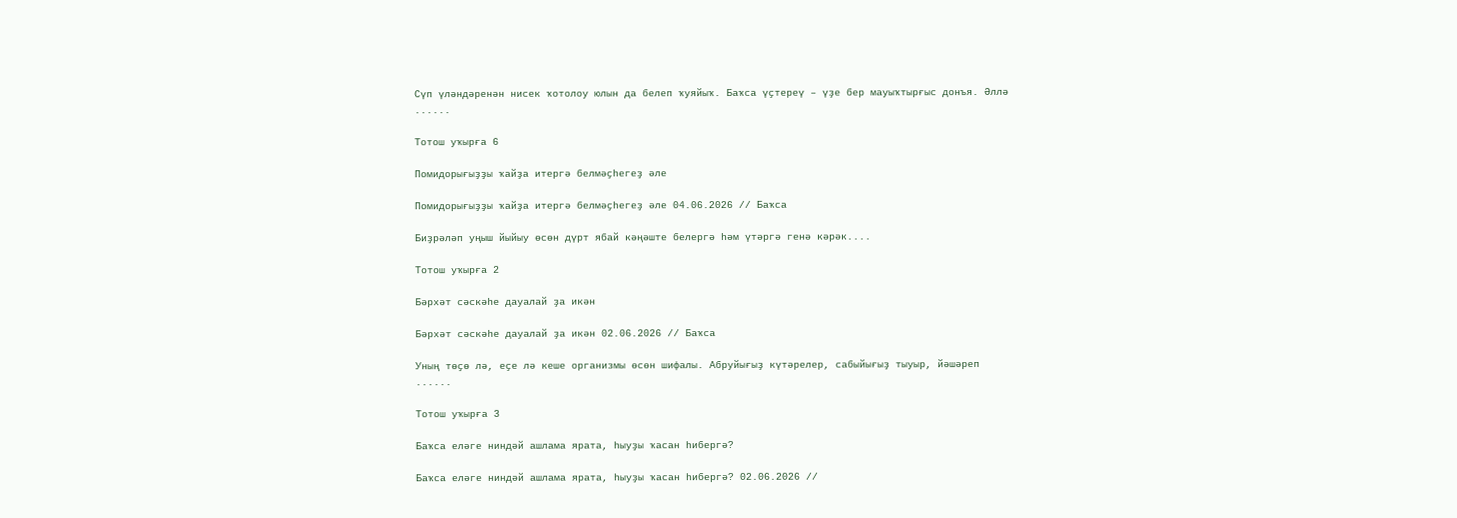Сүп үләндәренән нисек ҡотолоу юлын да белеп ҡуяйыҡ. Баҡса үҫтереү – үҙе бер мауыҡтырғыс донъя. Әллә ......

Тотош уҡырға 6

Помидорығыҙҙы ҡайҙа итергә белмәҫһегеҙ әле

Помидорығыҙҙы ҡайҙа итергә белмәҫһегеҙ әле 04.06.2026 // Баҡса

Биҙрәләп уңыш йыйыу өсөн дүрт ябай кәңәште белергә һәм үтәргә генә кәрәк....

Тотош уҡырға 2

Бәрхәт сәскәһе дауалай ҙа икән

Бәрхәт сәскәһе дауалай ҙа икән 02.06.2026 // Баҡса

Уның төҫө лә, еҫе лә кеше организмы өсөн шифалы. Абруйығыҙ күтәрелер, сабыйығыҙ тыуыр, йәшәреп ......

Тотош уҡырға 3

Баҡса еләге ниндәй ашлама ярата, һыуҙы ҡасан һибергә?

Баҡса еләге ниндәй ашлама ярата, һыуҙы ҡасан һибергә? 02.06.2026 //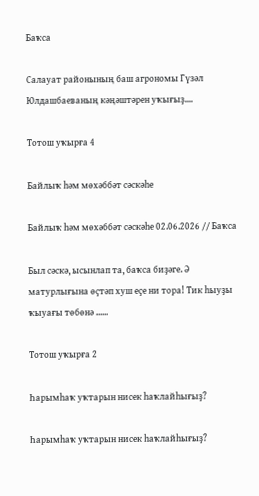Баҡса

Салауат районының баш агрономы Гүзәл Юлдашбаеваның кәңәштәрен уҡығыҙ....

Тотош уҡырға 4

Байлыҡ һәм мөхәббәт сәскәһе

Байлыҡ һәм мөхәббәт сәскәһе 02.06.2026 // Баҡса

Был сәскә, ысынлап та, баҡса биҙәге. Ә матурлығына өҫтәп хуш еҫе ни тора! Тик һыуҙы ҡыуағы төбөнә ......

Тотош уҡырға 2

Һарымһаҡ уҡтарын нисек һаҡлайһығыҙ?

Һарымһаҡ уҡтарын нисек һаҡлайһығыҙ?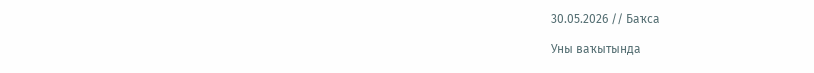30.05.2026 // Баҡса

Уны ваҡытында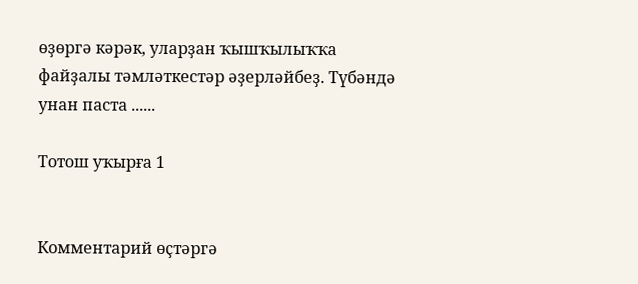өҙөргә кәрәк, уларҙан ҡышҡылыҡҡа файҙалы тәмләткестәр әҙерләйбеҙ. Түбәндә унан паста ......

Тотош уҡырға 1


Комментарий өҫтәргә